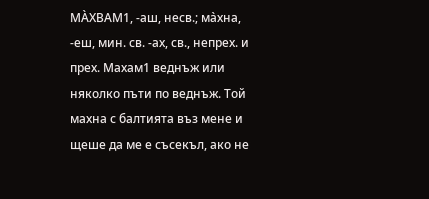МА̀ХВАМ1, -аш, несв.; ма̀хна, -еш, мин. св. -ах, св., непрех. и прех. Махам1 веднъж или няколко пъти по веднъж. Той махна с балтията въз мене и щеше да ме е съсекъл, ако не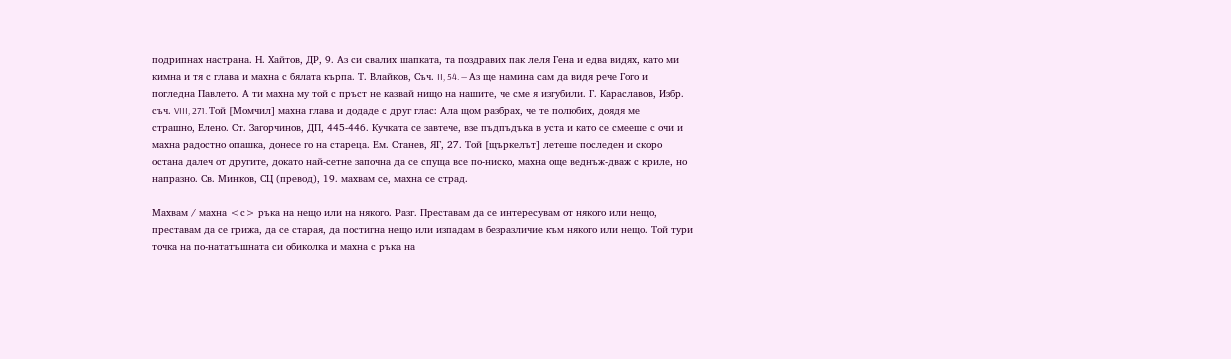подрипнах настрана. Н. Хайтов, ДР, 9. Аз си свалих шапката, та поздравих пак леля Гена и едва видях, като ми кимна и тя с глава и махна с бялата кърпа. Т. Влайков, Съч. II, 54. — Аз ще намина сам да видя рече Гого и погледна Павлето. А ти махна му той с пръст не казвай нищо на нашите, че сме я изгубили. Г. Караславов, Избр. съч. VIII, 271. Той [Момчил] махна глава и додаде с друг глас: Ала щом разбрах, че те полюбих, доядя ме страшно, Елено. Ст. Загорчинов, ДП, 445-446. Кучката се завтече, взе пъдпъдъка в уста и като се смееше с очи и махна радостно опашка, донесе го на стареца. Ем. Станев, ЯГ, 27. Той [щъркелът] летеше последен и скоро остана далеч от другите, докато най-сетне започна да се спуща все по-ниско, махна още веднъж-дваж с криле, но напразно. Св. Минков, СЦ (превод), 19. махвам се, махна се страд.

Махвам / махна <с> ръка на нещо или на някого. Разг. Преставам да се интересувам от някого или нещо, преставам да се грижа, да се старая, да постигна нещо или изпадам в безразличие към някого или нещо. Той тури точка на по-нататъшната си обиколка и махна с ръка на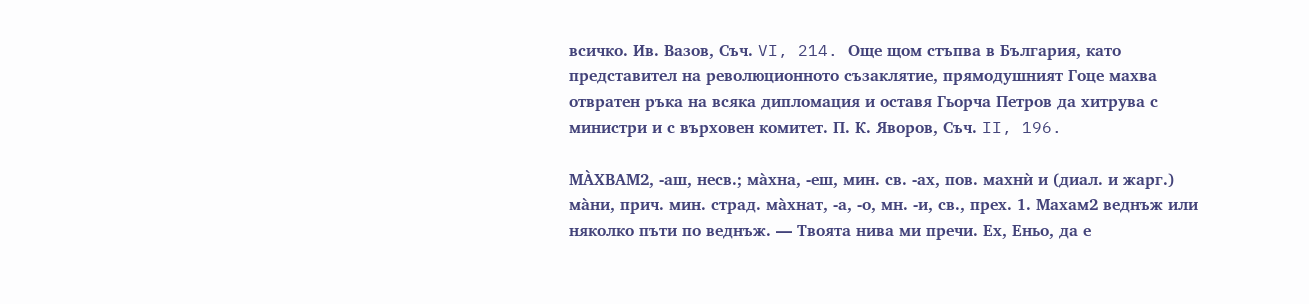всичко. Ив. Вазов, Съч. VI, 214. Още щом стъпва в България, като представител на революционното съзаклятие, прямодушният Гоце махва отвратен ръка на всяка дипломация и оставя Гьорча Петров да хитрува с министри и с върховен комитет. П. К. Яворов, Съч. II, 196.

МА̀ХВАМ2, -аш, несв.; ма̀хна, -еш, мин. св. -ах, пов. махнѝ и (диал. и жарг.) ма̀ни, прич. мин. страд. ма̀хнат, -а, -о, мн. -и, св., прех. 1. Махам2 веднъж или няколко пъти по веднъж. — Твоята нива ми пречи. Ех, Еньо, да е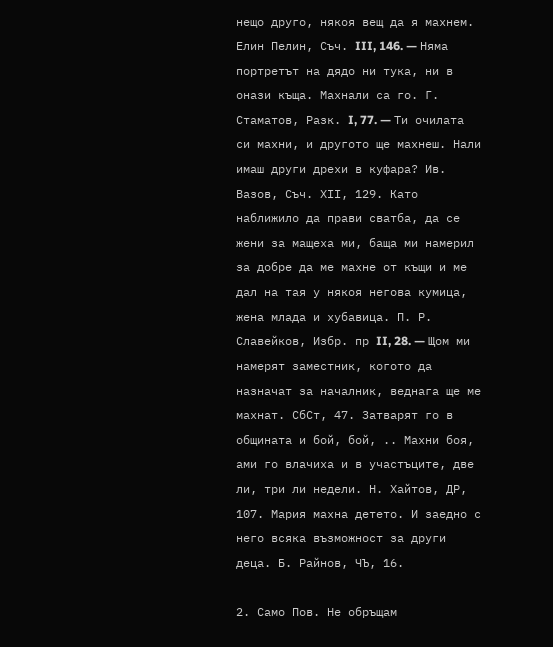нещо друго, някоя вещ да я махнем. Елин Пелин, Съч. III, 146. — Няма портретът на дядо ни тука, ни в онази къща. Махнали са го. Г. Стаматов, Разк. I, 77. — Ти очилата си махни, и другото ще махнеш. Нали имаш други дрехи в куфара? Ив. Вазов, Съч. ХII, 129. Като наближило да прави сватба, да се жени за мащеха ми, баща ми намерил за добре да ме махне от къщи и ме дал на тая у някоя негова кумица, жена млада и хубавица. П. Р. Славейков, Избр. пр II, 28. — Щом ми намерят заместник, когото да назначат за началник, веднага ще ме махнат. СбСт, 47. Затварят го в общината и бой, бой, .. Махни боя, ами го влачиха и в участъците, две ли, три ли недели. Н. Хайтов, ДР, 107. Мария махна детето. И заедно с него всяка възможност за други деца. Б. Райнов, ЧЪ, 16.

2. Само Пов. Не обръщам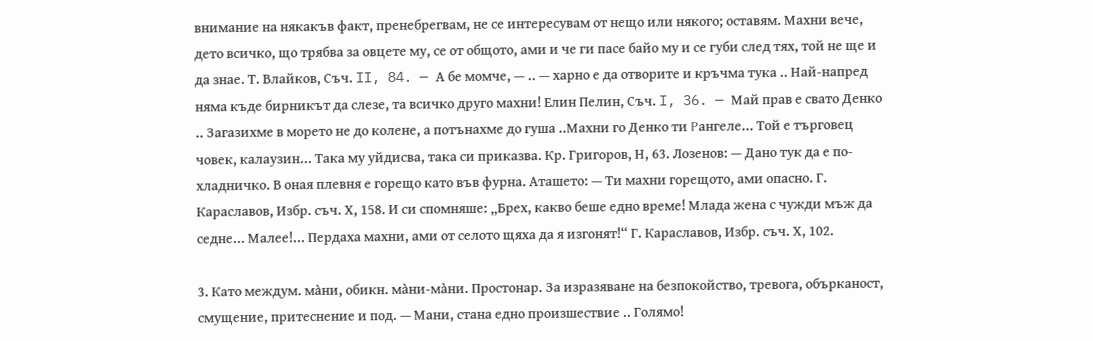внимание на някакъв факт, пренебрегвам, не се интересувам от нещо или някого; оставям. Махни вече, дето всичко, що трябва за овцете му, се от общото, ами и че ги пасе байо му и се губи след тях, той не ще и да знае. Т. Влайков, Съч. II, 84. — А бе момче, — .. — харно е да отворите и кръчма тука .. Най-напред няма къде бирникът да слезе, та всичко друго махни! Елин Пелин, Съч. I, 36. — Май прав е свато Денко .. Загазихме в морето не до колене, а потънахме до гуша ..Махни го Денко ти Ρангеле... Той е търговец човек, калаузин... Така му уйдисва, така си приказва. Кр. Григоров, Н, 63. Лозенов: — Дано тук да е по-хладничко. В оная плевня е горещо като във фурна. Аташето: — Ти махни горещото, ами опасно. Г. Караславов, Избр. съч. Х, 158. И си спомняше: „Брех, какво беше едно време! Млада жена с чужди мъж да седне... Малее!... Пердаха махни, ами от селото щяха да я изгонят!“ Г. Караславов, Избр. съч. Х, 102.

3. Като междум. ма̀ни, обикн. ма̀ни-ма̀ни. Простонар. За изразяване на безпокойство, тревога, обърканост, смущение, притеснение и под. — Мани, стана едно произшествие .. Голямо!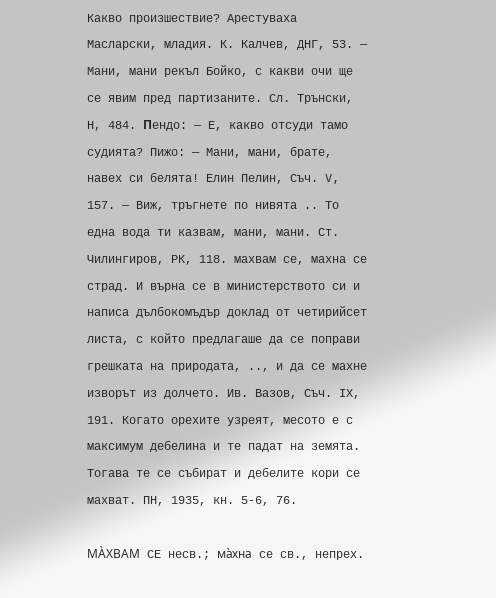Какво произшествие? Арестуваха Масларски, младия. К. Калчев, ДНГ, 53. — Мани, мани рекъл Бойко, с какви очи ще се явим пред партизаните. Сл. Трънски, Н, 484. Πендо: — Е, какво отсуди тамо судията? Пижо: — Мани, мани, брате, навех си белята! Елин Пелин, Съч. V, 157. — Виж, тръгнете по нивята .. То една вода ти казвам, мани, мани. Ст. Чилингиров, РК, 118. махвам се, махна се страд. И върна се в министерството си и написа дълбокомъдър доклад от четирийсет листа, с който предлагаше да се поправи грешката на природата, .., и да се махне изворът из долчето. Ив. Вазов, Съч. IХ, 191. Когато орехите узреят, месото е с максимум дебелина и те падат на земята. Тогава те се събират и дебелите кори се махват. ПН, 1935, кн. 5-6, 76.

МА̀ХВАМ СЕ несв.; ма̀хна се св., непрех.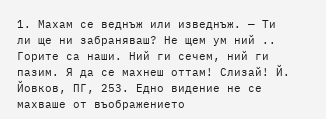1. Махам се веднъж или изведнъж. — Ти ли ще ни забраняваш? Не щем ум ний .. Горите са наши. Ний ги сечем, ний ги пазим. Я да се махнеш оттам! Слизай! Й. Йовков, ПГ, 253. Едно видение не се махваше от въображението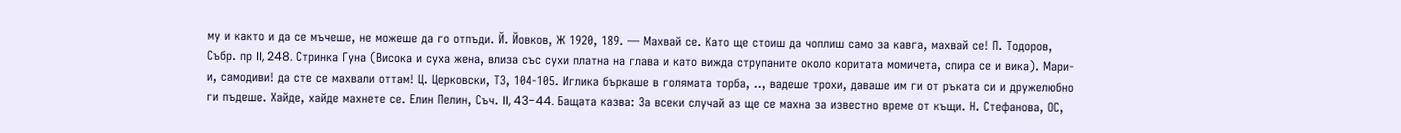му и както и да се мъчеше, не можеше да го отпъди. Й. Йовков, Ж 1920, 189. — Махвай се. Като ще стоиш да чоплиш само за кавга, махвай се! П. Тодоров, Събр. пр II, 248. Стринка Гуна (Висока и суха жена, влиза със сухи платна на глава и като вижда струпаните около коритата момичета, спира се и вика). Мари-и, самодиви! да сте се махвали оттам! Ц. Церковски, ТЗ, 104-105. Иглика бъркаше в голямата торба, .., вадеше трохи, даваше им ги от ръката си и дружелюбно ги пъдеше. Хайде, хайде махнете се. Елин Пелин, Съч. II, 43-44. Бащата казва: За всеки случай аз ще се махна за известно време от къщи. Н. Стефанова, ОС,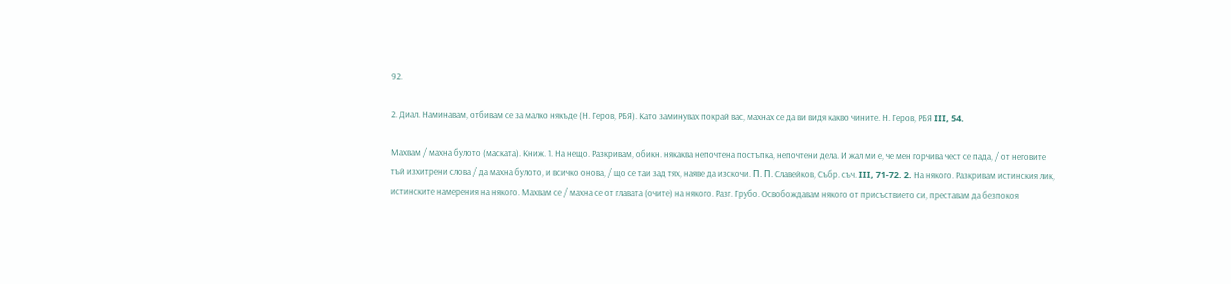92.

2. Диал. Наминавам, отбивам се за малко някъде (Н. Геров, РБЯ). Като заминувах покрай вас, махнах се да ви видя какво чините. Н. Геров, РБЯ III, 54.

Махвам / махна булото (маската). Книж. 1. На нещо. Разкривам, обикн. някаква непочтена постъпка, непочтени дела. И жал ми е, че мен горчива чест се пада, / от неговите тъй изхитрени слова / да махна булото, и всичко онова, / що се таи зад тях, наяве да изскочи. Π. Π. Славейков, Събр. съч. III, 71-72. 2. На някого. Разкривам истинския лик, истинските намерения на някого. Махвам се / махна се от главата (очите) на някого. Разг. Грубо. Освобождавам някого от присъствието си, преставам да безпокоя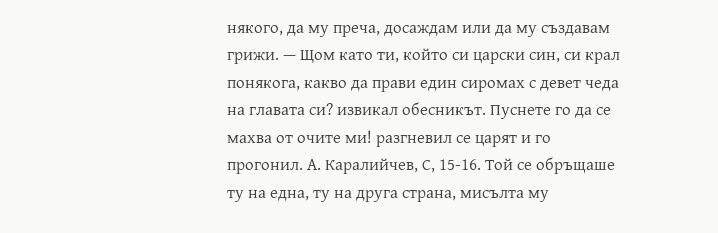някого, да му преча, досаждам или да му създавам грижи. — Щом като ти, който си царски син, си крал понякога, какво да прави един сиромах с девет чеда на главата си? извикал обесникът. Пуснете го да се махва от очите ми! разгневил се царят и го прогонил. А. Каралийчев, С, 15-16. Той се обръщаше ту на една, ту на друга страна, мисълта му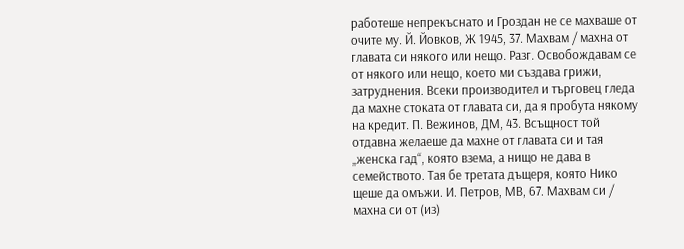работеше непрекъснато и Гроздан не се махваше от очите му. Й. Йовков, Ж 1945, 37. Махвам / махна от главата си някого или нещо. Разг. Освобождавам се от някого или нещо, което ми създава грижи, затруднения. Всеки производител и търговец гледа да махне стоката от главата си, да я пробута някому на кредит. П. Вежинов, ДМ, 43. Всъщност той отдавна желаеше да махне от главата си и тая „женска гад“, която взема, а нищо не дава в семейството. Тая бе третата дъщеря, която Нико щеше да омъжи. И. Петров, МВ, 67. Махвам си / махна си от (из)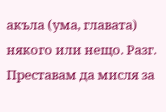акъла (ума, главата) някого или нещо. Разг. Преставам да мисля за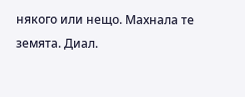някого или нещо. Махнала те земята. Диал.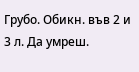Грубо. Обикн. във 2 и 3 л. Да умреш.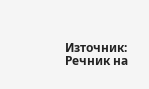Източник: Речник на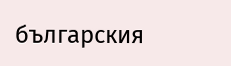българския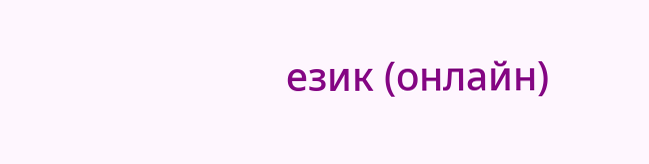език (онлайн)